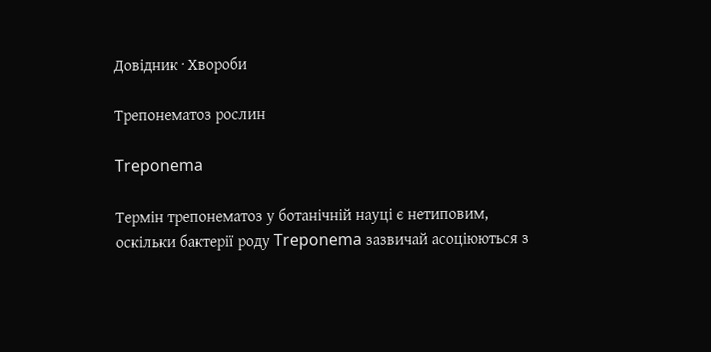Довідник · Хвороби

Трепонематоз рослин

Treponema

Термін трепонематоз у ботанічній науці є нетиповим, оскільки бактерії роду Treponema зазвичай асоціюються з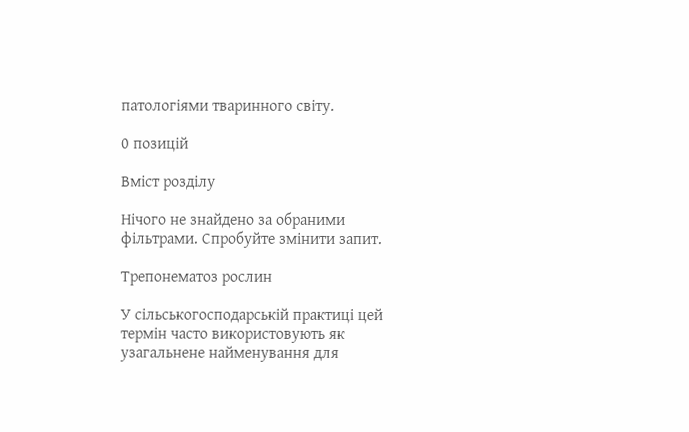патологіями тваринного світу.

0 позицій

Вміст розділу

Нічого не знайдено за обраними фільтрами. Спробуйте змінити запит.

Трепонематоз рослин

У сільськогосподарській практиці цей термін часто використовують як узагальнене найменування для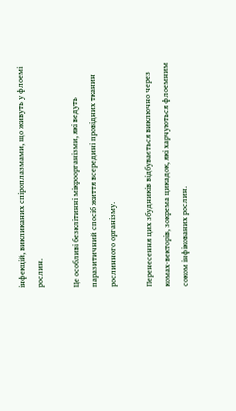інфекцій, викликаних спіроплазмами, що живуть у флоемі рослин.

Це особливі безклітинні мікроорганізми, які ведуть паразитичний спосіб життя всередині провідних тканин рослинного організму.

Перенесення цих збудників відбувається виключно через комах-векторів, зокрема цикадок, які харчуються флоемним соком інфікованих рослин.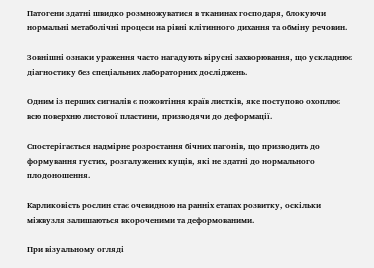Патогени здатні швидко розмножуватися в тканинах господаря, блокуючи нормальні метаболічні процеси на рівні клітинного дихання та обміну речовин.

Зовнішні ознаки ураження часто нагадують вірусні захворювання, що ускладнює діагностику без спеціальних лабораторних досліджень.

Одним із перших сигналів є пожовтіння країв листків, яке поступово охоплює всю поверхню листової пластини, призводячи до деформації.

Спостерігається надмірне розростання бічних пагонів, що призводить до формування густих, розгалужених кущів, які не здатні до нормального плодоношення.

Карликовість рослин стає очевидною на ранніх етапах розвитку, оскільки міжвузля залишаються вкороченими та деформованими.

При візуальному огляді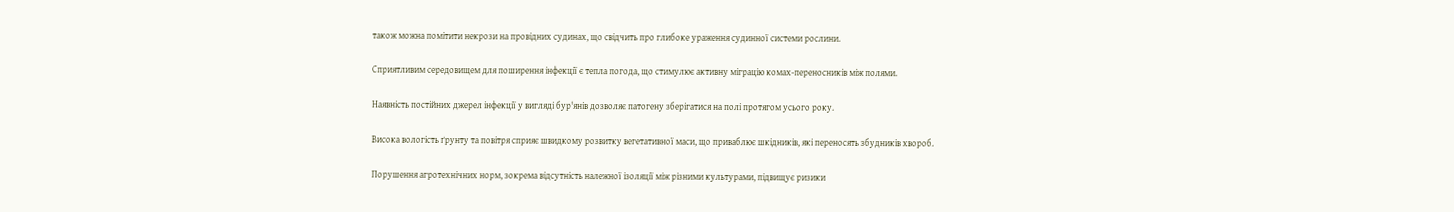також можна помітити некрози на провідних судинах, що свідчить про глибоке ураження судинної системи рослини.

Сприятливим середовищем для поширення інфекції є тепла погода, що стимулює активну міграцію комах-переносників між полями.

Наявність постійних джерел інфекції у вигляді бур'янів дозволяє патогену зберігатися на полі протягом усього року.

Висока вологість ґрунту та повітря сприяє швидкому розвитку вегетативної маси, що приваблює шкідників, які переносять збудників хвороб.

Порушення агротехнічних норм, зокрема відсутність належної ізоляції між різними культурами, підвищує ризики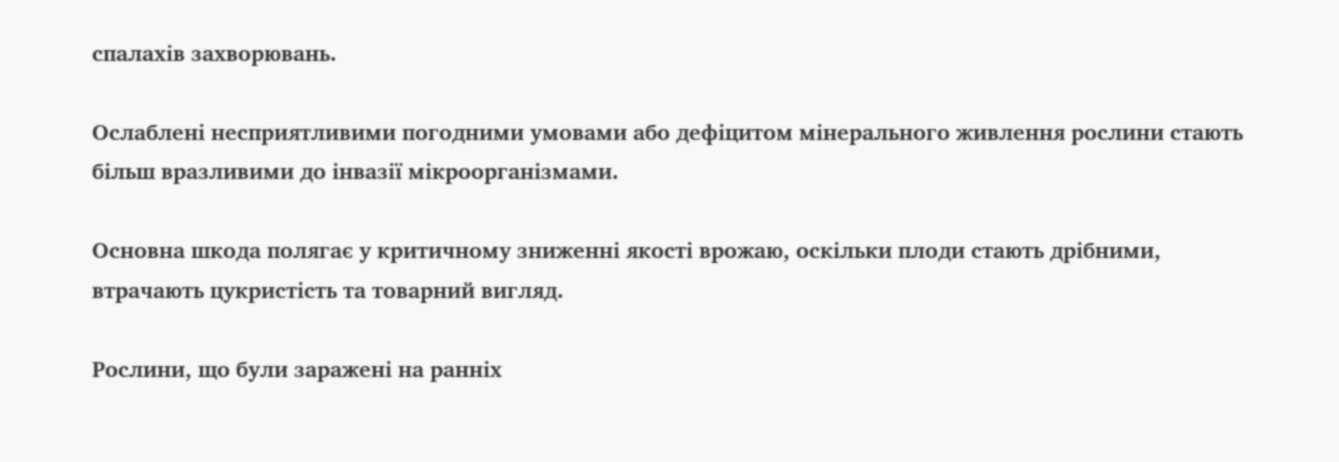спалахів захворювань.

Ослаблені несприятливими погодними умовами або дефіцитом мінерального живлення рослини стають більш вразливими до інвазії мікроорганізмами.

Основна шкода полягає у критичному зниженні якості врожаю, оскільки плоди стають дрібними, втрачають цукристість та товарний вигляд.

Рослини, що були заражені на ранніх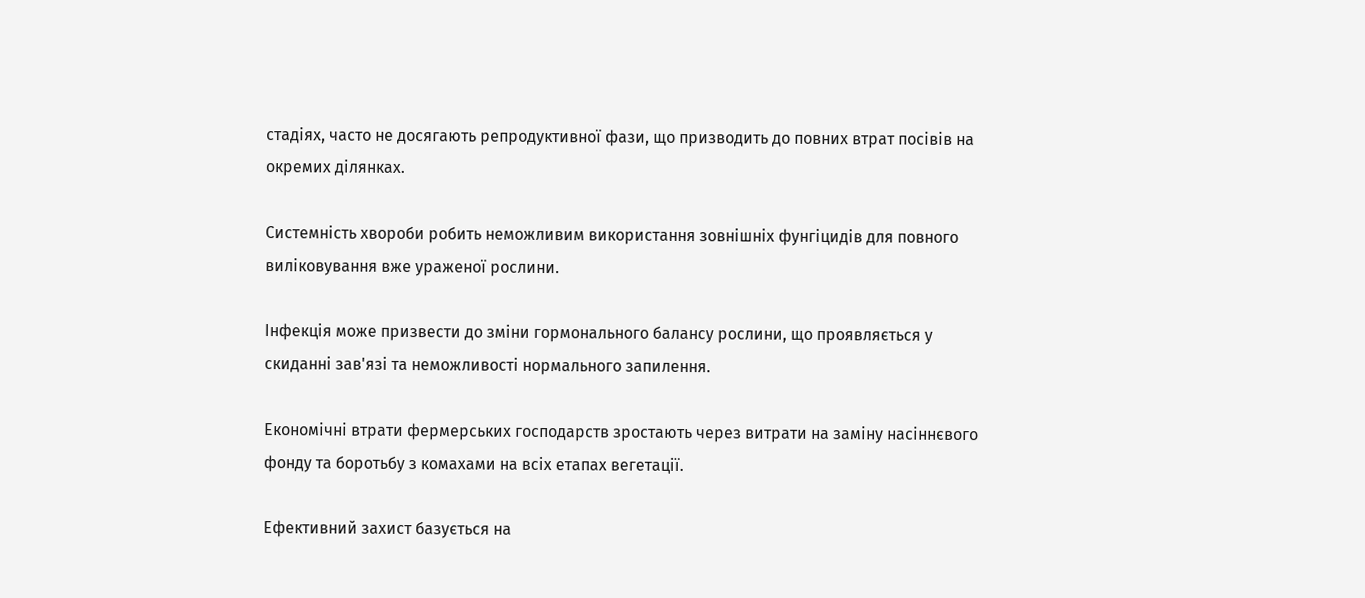стадіях, часто не досягають репродуктивної фази, що призводить до повних втрат посівів на окремих ділянках.

Системність хвороби робить неможливим використання зовнішніх фунгіцидів для повного виліковування вже ураженої рослини.

Інфекція може призвести до зміни гормонального балансу рослини, що проявляється у скиданні зав'язі та неможливості нормального запилення.

Економічні втрати фермерських господарств зростають через витрати на заміну насіннєвого фонду та боротьбу з комахами на всіх етапах вегетації.

Ефективний захист базується на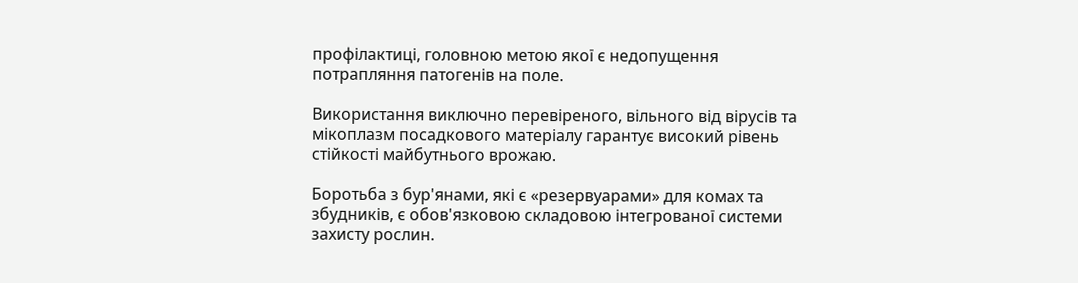профілактиці, головною метою якої є недопущення потрапляння патогенів на поле.

Використання виключно перевіреного, вільного від вірусів та мікоплазм посадкового матеріалу гарантує високий рівень стійкості майбутнього врожаю.

Боротьба з бур'янами, які є «резервуарами» для комах та збудників, є обов'язковою складовою інтегрованої системи захисту рослин.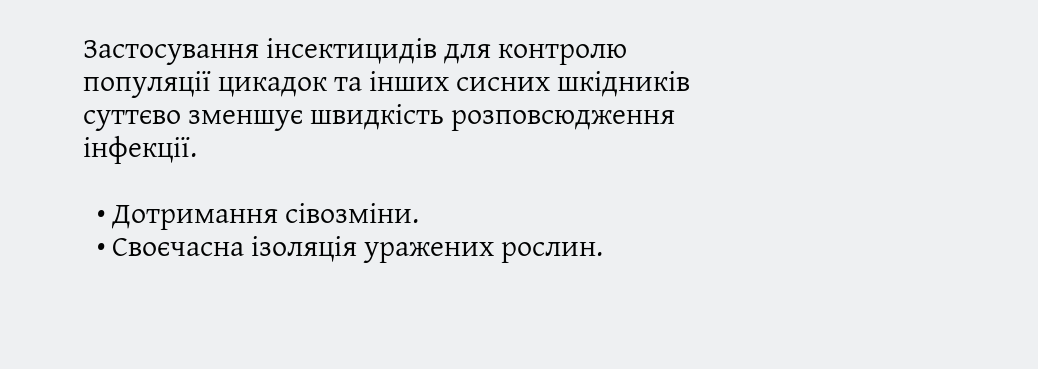Застосування інсектицидів для контролю популяції цикадок та інших сисних шкідників суттєво зменшує швидкість розповсюдження інфекції.

  • Дотримання сівозміни.
  • Своєчасна ізоляція уражених рослин.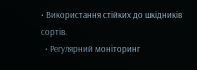• Використання стійких до шкідників сортів.
  • Регулярний моніторинг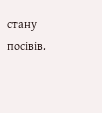стану посівів.